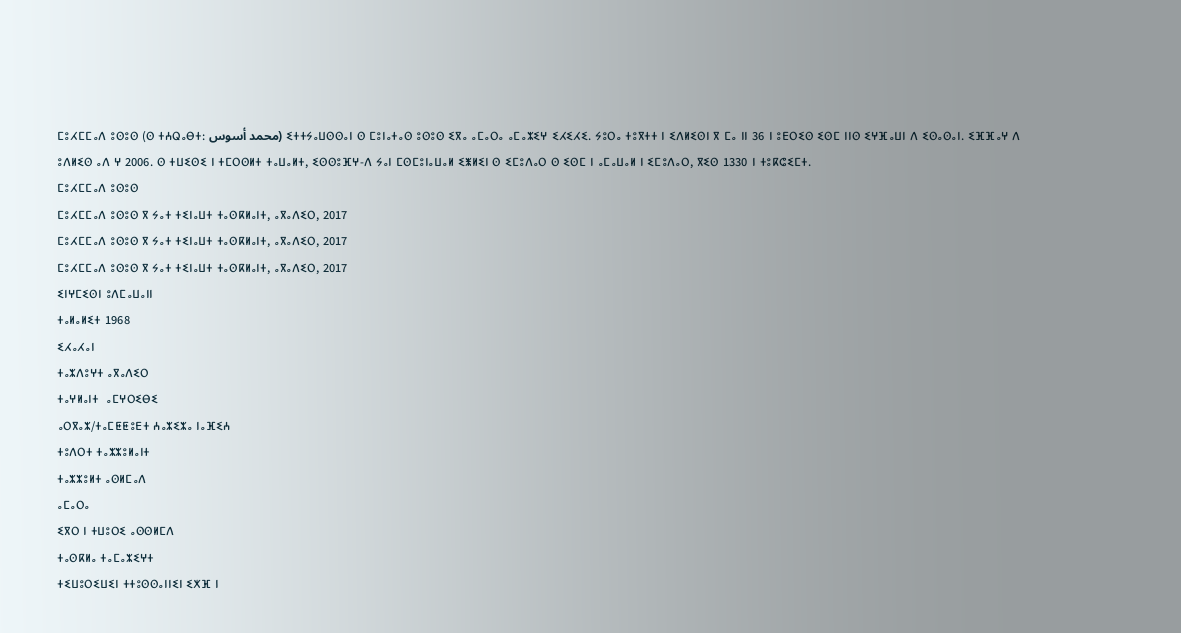ⵎⵓⵃⵎⵎⴰⴷ ⵓⵙⵓⵙ (ⵙ ⵜⵄⵕⴰⴱⵜ: محمد أسوس) ⵉⵜⵜⵢⴰⵡⵙⵙⴰⵏ ⵙ ⵎⵓⵏⴰⵜⴰⵙ ⵓⵙⵓⵙ ⵉⴳⴰ ⴰⵎⴰⵔⴰ ⴰⵎⴰⵣⵉⵖ ⵉⵃⵉⵃⵉ. ⵢⵓⵔⴰ ⵜⵓⴳⵜⵜ ⵏ ⵉⴷⵍⵉⵙⵏ ⴳ ⵎⴰ ⵏⵏ 36 ⵏ ⵓⴹⵔⵉⵙ ⵉⵙⵎ ⵏⵏⵙ ⵉⵖⴼⴰⵡⵏ ⴷ ⵉⵙⴰⵙⴰⵏ. ⵉⴼⴼⴰⵖ ⴷ ⵓⴷⵍⵉⵙ ⴰⴷ ⵖ 2006. ⵙ ⵜⵡⵉⵙⵉ ⵏ ⵜⵎⵔⵙⵍⵜ ⵜⴰⵡⴰⵍⵜ, ⵉⵙⵙⵓⴼⵖ-ⴷ ⵢⴰⵏ ⵎⵙⵎⵓⵏⴰⵡⴰⵍ ⵉⵥⵍⵉⵏ ⵙ ⵉⵎⵓⴷⴰⵔ ⵙ ⵉⵙⵎ ⵏ ⴰⵎⴰⵡⴰⵍ ⵏ ⵉⵎⵓⴷⴰⵔ, ⴳⵉⵙ 1330 ⵏ ⵜⵓⴽⵛⵉⵎⵜ.
ⵎⵓⵃⵎⵎⴰⴷ ⵓⵙⵓⵙ
ⵎⵓⵃⵎⵎⴰⴷ ⵓⵙⵓⵙ ⴳ ⵢⴰⵜ ⵜⵉⵏⴰⵡⵜ ⵜⴰⵙⴽⵍⴰⵏⵜ, ⴰⴳⴰⴷⵉⵔ, 2017
ⵎⵓⵃⵎⵎⴰⴷ ⵓⵙⵓⵙ ⴳ ⵢⴰⵜ ⵜⵉⵏⴰⵡⵜ ⵜⴰⵙⴽⵍⴰⵏⵜ, ⴰⴳⴰⴷⵉⵔ, 2017
ⵎⵓⵃⵎⵎⴰⴷ ⵓⵙⵓⵙ ⴳ ⵢⴰⵜ ⵜⵉⵏⴰⵡⵜ ⵜⴰⵙⴽⵍⴰⵏⵜ, ⴰⴳⴰⴷⵉⵔ, 2017
ⵉⵏⵖⵎⵉⵙⵏ ⵓⴷⵎⴰⵡⴰⵏⵏ
ⵜⴰⵍⴰⵍⵉⵜ 1968
ⵉⵃⴰⵃⴰⵏ
ⵜⴰⵣⴷⵓⵖⵜ ⴰⴳⴰⴷⵉⵔ
ⵜⴰⵖⵍⴰⵏⵜ  ⴰⵎⵖⵔⵉⴱⵉ
ⴰⵔⴳⴰⵣ/ⵜⴰⵎⵟⵟⵓⴹⵜ ⵄⴰⵣⵉⵣⴰ ⵏⴰⴼⵉⵄ
ⵜⵓⴷⵔⵜ ⵜⴰⵣⵣⵓⵍⴰⵏⵜ
ⵜⴰⵣⵣⵓⵍⵜ ⴰⵙⵍⵎⴰⴷ
ⴰⵎⴰⵔⴰ
ⵉⴳⵔ ⵏ ⵜⵡⵓⵔⵉ ⴰⵙⵙⵍⵎⴷ
ⵜⴰⵙⴽⵍⴰ ⵜⴰⵎⴰⵣⵉⵖⵜ
ⵜⵉⵡⵓⵔⵉⵡⵉⵏ ⵜⵜⵓⵙⵙⴰⵏⵏⵉⵏ ⵉⵅⴼ ⵏ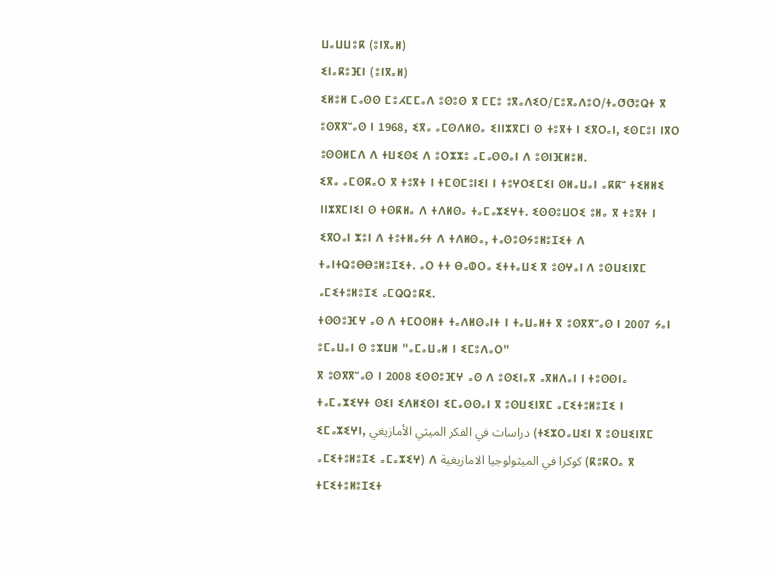ⵡⴰⵡⵡⵓⴽ (ⵓⵏⴳⴰⵍ)
ⵉⵏⴰⴽⵓⴼⵏ (ⵓⵏⴳⴰⵍ)
ⵉⵍⵓⵍ ⵎⴰⵙⵙ ⵎⵓⵃⵎⵎⴰⴷ ⵓⵙⵓⵙ ⴳ ⵎⵎⵓ ⵓⴳⴰⴷⵉⵔ/ⵎⵓⴳⴰⴷⵓⵔ/ⵜⴰⵚⵚⵓⵕⵜ ⴳ ⵓⵙⴳⴳⵯⴰⵙ ⵏ 1968, ⵉⴳⴰ ⴰⵎⵙⴷⵍⵙⴰ ⵉⵏⵏⵣⴳⵎⵏ ⵙ ⵜⵓⴳⵜ ⵏ ⵉⴳⵔⴰⵏ, ⵉⵙⵎⵓⵏ ⵏⴳⵔ ⵓⵙⵙⵍⵎⴷ ⴷ ⵜⵡⵉⵙⵉ ⴷ ⵓⵔⵣⵣⵓ ⴰⵎⴰⵙⵙⴰⵏ ⴷ ⵓⵙⵏⴼⵍⵓⵍ.
ⵉⴳⴰ ⴰⵎⵙⴽⴰⵔ ⴳ ⵜⵓⴳⵜ ⵏ ⵜⵎⵙⵎⵓⵏⵉⵏ ⵏ ⵜⵓⵖⵔⵉⵎⵉⵏ ⵙⵍⴰⵡⴰⵏ ⴰⴽⴽⵯ ⵜⵉⵍⵍⵉ ⵏⵏⵣⴳⵎⵏⵉⵏ ⵙ ⵜⵙⴽⵍⴰ ⴷ ⵜⴷⵍⵙⴰ ⵜⴰⵎⴰⵣⵉⵖⵜ. ⵉⵙⵙⵓⵡⵔⵉ ⵓⵍⴰ ⴳ ⵜⵓⴳⵜ ⵏ ⵉⴳⵔⴰⵏ ⵣⵓⵏ ⴷ ⵜⵓⵜⵍⴰⵢⵜ ⴷ ⵜⴷⵍⵙⴰ, ⵜⴰⵙⵓⵙⵢⵓⵍⵓⵊⵉⵜ ⴷ ⵜⴰⵏⵜⵕⵓⴱⴱⵓⵍⵓⵊⵉⵜ. ⴰⵔ ⵜⵜ ⴱⴰⵀⵔⴰ ⵉⵜⵜⴰⵡⵉ ⴳ ⵓⵙⵖⴰⵏ ⴷ ⵓⵙⵡⵉⵏⴳⵎ ⴰⵎⵉⵜⵓⵍⵓⵊⵉ ⴰⵎⵕⵕⵓⴽⵉ.
ⵜⵙⵙⵓⴼⵖ ⴰⵙ ⴷ ⵜⵎⵔⵙⵍⵜ ⵜⴰⴷⵍⵙⴰⵏⵜ ⵏ ⵜⴰⵡⴰⵍⵜ ⴳ ⵓⵙⴳⴳⵯⴰⵙ ⵏ 2007 ⵢⴰⵏ ⵓⵎⴰⵡⴰⵏ ⵙ ⵓⵣⵡⵍ "ⴰⵎⴰⵡⴰⵍ ⵏ ⵉⵎⵓⴷⴰⵔ"
ⴳ ⵓⵙⴳⴳⵯⴰⵙ ⵏ 2008 ⵉⵙⵙⵓⴼⵖ ⴰⵙ ⴷ ⵓⵙⵉⵏⴰⴳ ⴰⴳⵍⴷⴰⵏ ⵏ ⵜⵓⵙⵙⵏⴰ ⵜⴰⵎⴰⵣⵉⵖⵜ ⵙⵉⵏ ⵉⴷⵍⵉⵙⵏ ⵉⵎⴰⵙⵙⴰⵏ ⴳ ⵓⵙⵡⵉⵏⴳⵎ ⴰⵎⵉⵜⵓⵍⵓⵊⵉ ⵏ ⵉⵎⴰⵣⵉⵖⵏ, دراسات في الفكر الميثي الأمازيغي (ⵜⵉⵣⵔⴰⵡⵉⵏ ⴳ ⵓⵙⵡⵉⵏⴳⵎ ⴰⵎⵉⵜⵓⵍⵓⵊⵉ ⴰⵎⴰⵣⵉⵖ) ⴷ كوكرا في الميثولوجيا الامازيغية (ⴽⵓⴽⵔⴰ ⴳ ⵜⵎⵉⵜⵓⵍⵓⵊⵉⵜ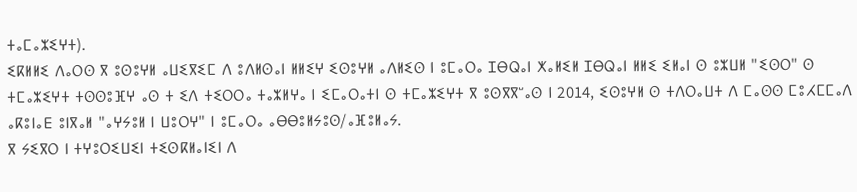ⵜⴰⵎⴰⵣⵉⵖⵜ).
ⵉⴽⵍⵍⵉ ⴷⴰⵔⵙ ⴳ ⵓⵙⵓⵖⵍ ⴰⵡⵉⴳⵉⵎ ⴷ ⵓⴷⵍⵙⴰⵏ ⵍⵍⵉⵖ ⵉⵙⵓⵖⵍ ⴰⴷⵍⵉⵙ ⵏ ⵓⵎⴰⵔⴰ ⵊⴱⵕⴰⵏ ⵅⴰⵍⵉⵍ ⵊⴱⵕⴰⵏ ⵍⵍⵉ ⵉⵍⴰⵏ ⵙ ⵓⵣⵡⵍ "ⵉⵙⵔ" ⵙ ⵜⵎⴰⵣⵉⵖⵜ ⵜⵙⵙⵓⴼⵖ ⴰⵙ ⵜ ⵉⴷ ⵜⵉⵔⵔⴰ ⵜⴰⵣⵍⵖⴰ ⵏ ⵉⵎⴰⵔⴰⵜⵏ ⵙ ⵜⵎⴰⵣⵉⵖⵜ ⴳ ⵓⵙⴳⴳⵯⴰⵙ ⵏ 2014, ⵉⵙⵓⵖⵍ ⵙ ⵜⴷⵔⴰⵡⵜ ⴷ ⵎⴰⵙⵙ ⵎⵓⵃⵎⵎⴰⴷ ⴰⴽⵓⵏⴰⴹ ⵓⵏⴳⴰⵍ "ⴰⵖⵢⵓⵍ ⵏ ⵡⵓⵔⵖ" ⵏ ⵓⵎⴰⵔⴰ ⴰⴱⴱⵓⵍⵢⵓⵙ/ⴰⴼⵓⵍⴰⵢ.
ⴳ ⵢⵉⴳⵔ ⵏ ⵜⵖⵓⵔⵉⵡⵉⵏ ⵜⵉⵙⴽⵍⴰⵏⵉⵏ ⴷ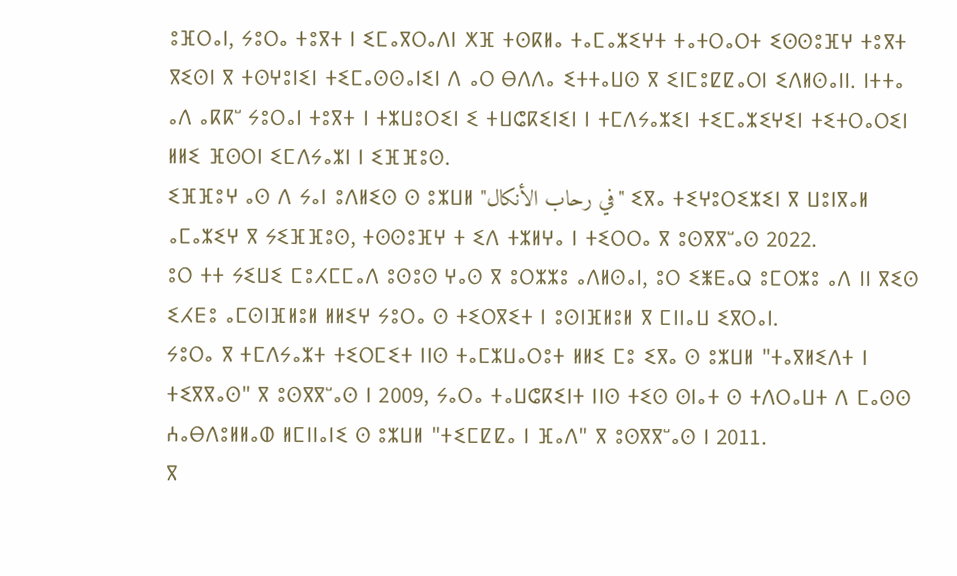ⵓⴼⵔⴰⵏ, ⵢⵓⵔⴰ ⵜⵓⴳⵜ ⵏ ⵉⵎⴰⴳⵔⴰⴷⵏ ⵅⴼ ⵜⵙⴽⵍⴰ ⵜⴰⵎⴰⵣⵉⵖⵜ ⵜⴰⵜⵔⴰⵔⵜ ⵉⵙⵙⵓⴼⵖ ⵜⵓⴳⵜ ⴳⵉⵙⵏ ⴳ ⵜⵙⵖⵓⵏⵉⵏ ⵜⵉⵎⴰⵙⵙⴰⵏⵉⵏ ⴷ ⴰⵔ ⴱⴷⴷⴰ ⵉⵜⵜⴰⵡⵙ ⴳ ⵉⵏⵎⵓⵇⵇⴰⵔⵏ ⵉⴷⵍⵙⴰⵏⵏ. ⵏⵜⵜⴰ ⴰⴷ ⴰⴽⴽⵯ ⵢⵓⵔⴰⵏ ⵜⵓⴳⵜ ⵏ ⵜⵣⵡⵓⵔⵉⵏ ⵉ ⵜⵡⵛⴽⵉⵏⵉⵏ ⵏ ⵜⵎⴷⵢⴰⵣⵉⵏ ⵜⵉⵎⴰⵣⵉⵖⵉⵏ ⵜⵉⵜⵔⴰⵔⵉⵏ ⵍⵍⵉ ⴼⵙⵔⵏ ⵉⵎⴷⵢⴰⵣⵏ ⵏ ⵉⴼⴼⵓⵙ.
ⵉⴼⴼⵓⵖ ⴰⵙ ⴷ ⵢⴰⵏ ⵓⴷⵍⵉⵙ ⵙ ⵓⵣⵡⵍ "في رحاب الأنكال" ⵉⴳⴰ ⵜⵉⵖⵓⵔⵉⵣⵉⵏ ⴳ ⵡⵓⵏⴳⴰⵍ ⴰⵎⴰⵣⵉⵖ ⴳ ⵢⵉⴼⴼⵓⵙ, ⵜⵙⵙⵓⴼⵖ ⵜ ⵉⴷ ⵜⵣⵍⵖⴰ ⵏ ⵜⵉⵔⵔⴰ ⴳ ⵓⵙⴳⴳⵯⴰⵙ 2022.
ⵓⵔ ⵜⵜ ⵢⵉⵡⵉ ⵎⵓⵃⵎⵎⴰⴷ ⵓⵙⵓⵙ ⵖⴰⵙ ⴳ ⵓⵔⵣⵣⵓ ⴰⴷⵍⵙⴰⵏ, ⵓⵔ ⵉⵥⴹⴰⵕ ⵓⵎⵔⵣⵓ ⴰⴷ ⵏⵏ ⴳⵉⵙ ⵉⵃⴹⵓ ⴰⵎⵙⵏⴼⵍⵓⵍ ⵍⵍⵉⵖ ⵢⵓⵔⴰ ⵙ ⵜⵉⵔⴳⵉⵜ ⵏ ⵓⵙⵏⴼⵍⵓⵍ ⴳ ⵎⵏⵏⴰⵡ ⵉⴳⵔⴰⵏ.
ⵢⵓⵔⴰ ⴳ ⵜⵎⴷⵢⴰⵣⵜ ⵜⵉⵔⵎⵉⵜ ⵏⵏⵙ ⵜⴰⵎⵣⵡⴰⵔⵓⵜ ⵍⵍⵉ ⵎⵓ ⵉⴳⴰ ⵙ ⵓⵣⵡⵍ "ⵜⴰⴳⵍⵉⴷⵜ ⵏ ⵜⵉⴳⴳⴰⵙ" ⴳ ⵓⵙⴳⴳⵯⴰⵙ ⵏ 2009, ⵢⴰⵔⴰ ⵜⴰⵡⵛⴽⵉⵏⵜ ⵏⵏⵙ ⵜⵉⵙ ⵙⵏⴰⵜ ⵙ ⵜⴷⵔⴰⵡⵜ ⴷ ⵎⴰⵙⵙ ⵄⴰⴱⴷⵓⵍⵍⴰⵀ ⵍⵎⵏⵏⴰⵏⵉ ⵙ ⵓⵣⵡⵍ "ⵜⵉⵎⵇⵇⴰ ⵏ ⴼⴰⴷ" ⴳ ⵓⵙⴳⴳⵯⴰⵙ ⵏ 2011.
ⴳ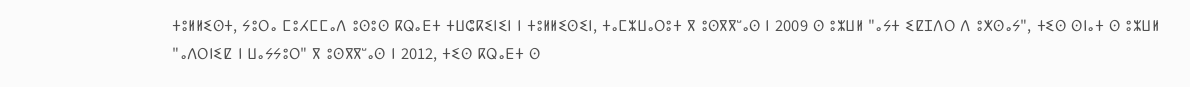ⵜⵓⵍⵍⵉⵙⵜ, ⵢⵓⵔⴰ ⵎⵓⵃⵎⵎⴰⴷ ⵓⵙⵓⵙ ⴽⵕⴰⴹⵜ ⵜⵡⵛⴽⵉⵏⵉⵏ ⵏ ⵜⵓⵍⵍⵉⵙⵉⵏ, ⵜⴰⵎⵣⵡⴰⵔⵓⵜ ⴳ ⵓⵙⴳⴳⵯⴰⵙ ⵏ 2009 ⵙ ⵓⵣⵡⵍ "ⴰⵢⵜ ⵉⵇⵊⴷⵔ ⴷ ⵓⵅⵙⴰⵢ", ⵜⵉⵙ ⵙⵏⴰⵜ ⵙ ⵓⵣⵡⵍ "ⴰⴷⵔⵏⵉⵇ ⵏ ⵡⴰⵢⵢⵓⵔ" ⴳ ⵓⵙⴳⴳⵯⴰⵙ ⵏ 2012, ⵜⵉⵙ ⴽⵕⴰⴹⵜ ⵙ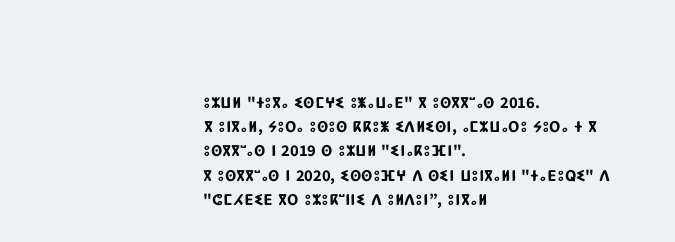ⵓⵣⵡⵍ "ⵜⵓⴳⴰ ⵉⵙⵎⵖⵉ ⵓⵥⴰⵡⴰⴹ" ⴳ ⵓⵙⴳⴳⵯⴰⵙ 2016.
ⴳ ⵓⵏⴳⴰⵍ, ⵢⵓⵔⴰ ⵓⵙⵓⵙ ⴽⴽⵓⵥ ⵉⴷⵍⵉⵙⵏ, ⴰⵎⵣⵡⴰⵔⵓ ⵢⵓⵔⴰ ⵜ ⴳ ⵓⵙⴳⴳⵯⴰⵙ ⵏ 2019 ⵙ ⵓⵣⵡⵍ "ⵉⵏⴰⴽⵓⴼⵏ".
ⴳ ⵓⵙⴳⴳⵯⴰⵙ ⵏ 2020, ⵉⵙⵙⵓⴼⵖ ⴷ ⵙⵉⵏ ⵡⵓⵏⴳⴰⵍⵏ "ⵜⴰⴹⵓⵕⵉ" ⴷ "ⵛⵎⵃⴹⵉⴹ ⴳⵔ ⵓⵣⵓⴽⵯⵏⵏⵉ ⴷ ⵓⵍⴷⵓⵏ”, ⵓⵏⴳⴰⵍ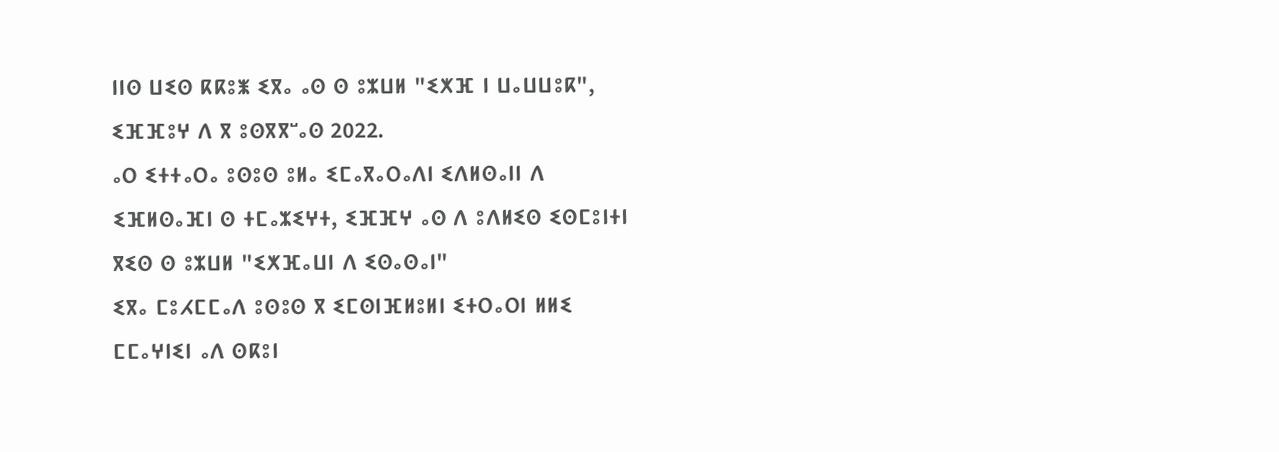ⵏⵏⵙ ⵡⵉⵙ ⴽⴽⵓⵥ ⵉⴳⴰ ⴰⵙ ⵙ ⵓⵣⵡⵍ "ⵉⵅⴼ ⵏ ⵡⴰⵡⵡⵓⴽ", ⵉⴼⴼⵓⵖ ⴷ ⴳ ⵓⵙⴳⴳⵯⴰⵙ 2022.
ⴰⵔ ⵉⵜⵜⴰⵔⴰ ⵓⵙⵓⵙ ⵓⵍⴰ ⵉⵎⴰⴳⴰⵔⴰⴷⵏ ⵉⴷⵍⵙⴰⵏⵏ ⴷ ⵉⴼⵍⵙⴰⴼⵏ ⵙ ⵜⵎⴰⵣⵉⵖⵜ, ⵉⴼⴼⵖ ⴰⵙ ⴷ ⵓⴷⵍⵉⵙ ⵉⵙⵎⵓⵏⵜⵏ ⴳⵉⵙ ⵙ ⵓⵣⵡⵍ "ⵉⵅⴼⴰⵡⵏ ⴷ ⵉⵙⴰⵙⴰⵏ"
ⵉⴳⴰ ⵎⵓⵃⵎⵎⴰⴷ ⵓⵙⵓⵙ ⴳ ⵉⵎⵙⵏⴼⵍⵓⵍⵏ ⵉⵜⵔⴰⵔⵏ ⵍⵍⵉ ⵎⵎⴰⵖⵏⵉⵏ ⴰⴷ ⵙⴽⵓⵏ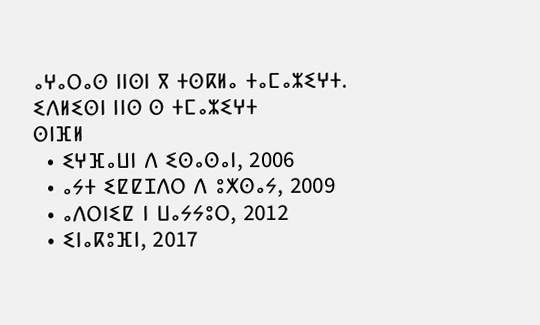ⴰⵖⴰⵔⴰⵙ ⵏⵏⵙⵏ ⴳ ⵜⵙⴽⵍⴰ ⵜⴰⵎⴰⵣⵉⵖⵜ.
ⵉⴷⵍⵉⵙⵏ ⵏⵏⵙ ⵙ ⵜⵎⴰⵣⵉⵖⵜ
ⵙⵏⴼⵍ
  • ⵉⵖⴼⴰⵡⵏ ⴷ ⵉⵙⴰⵙⴰⵏ, 2006
  • ⴰⵢⵜ ⵉⵇⵇⵊⴷⵔ ⴷ ⵓⵅⵙⴰⵢ, 2009
  • ⴰⴷⵔⵏⵉⵇ ⵏ ⵡⴰⵢⵢⵓⵔ, 2012
  • ⵉⵏⴰⴽⵓⴼⵏ, 2017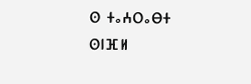ⵙ ⵜⴰⵄⵔⴰⴱⵜ
ⵙⵏⴼⵍ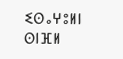ⵉⵙⴰⵖⵓⵍⵏ
ⵙⵏⴼⵍ